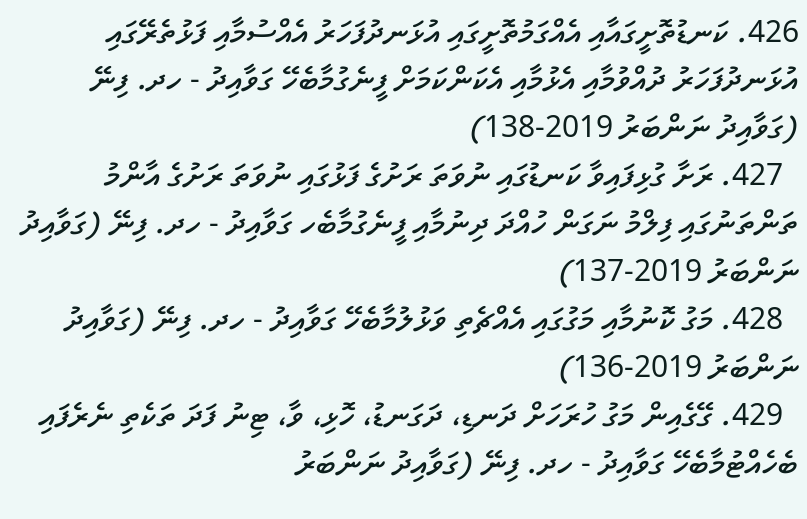426. ކަނޑުތޮށީގައާއި އެއްގަމުތޮށީގައި އުޅަނދުފަހަރު އެއްސުމާއި ފަޅުތެރޭގައި އުޅަނދުފަހަރު ދުއްވުމާއި އެޅުމާއި އެކަންކަމަށް ފީނެގުމާބެހޭ ގަވާއިދު - ހދ. ފިނޭ (ގަވާއިދު ނަންބަރު 2019-138)
  427. ރަށާ ގުޅިފައިވާ ކަނޑުގައި ނުވަތަ ރަށުގެ ފަޅުގައި ނުވަތަ ރަށުގެ އާންމު ތަންތަނުގައި ފިލްމު ނަގަން ހުއްދަ ދިނުމާއި ފީނެގުމާބެހ ގަވާއިދު - ހދ. ފިނޭ (ގަވާއިދު ނަންބަރު 2019-137)
  428. މަގު ކޮނުމާއި މަގުގައި އެއްޗެތި ވަޅުލުމާބެހޭ ގަވާއިދު - ހދ. ފިނޭ (ގަވާއިދު ނަންބަރު 2019-136)
  429. ގޭގެއިން މަގު ހުރަހަށް ދަނޑި، ދަގަނޑު، ހޮޅި، ވާ، ޓިނު ފަދަ ތަކެތި ނެރެފައި ބެހެއްޓުމާބެހޭ ގަވާއިދު - ހދ. ފިނޭ (ގަވާއިދު ނަންބަރު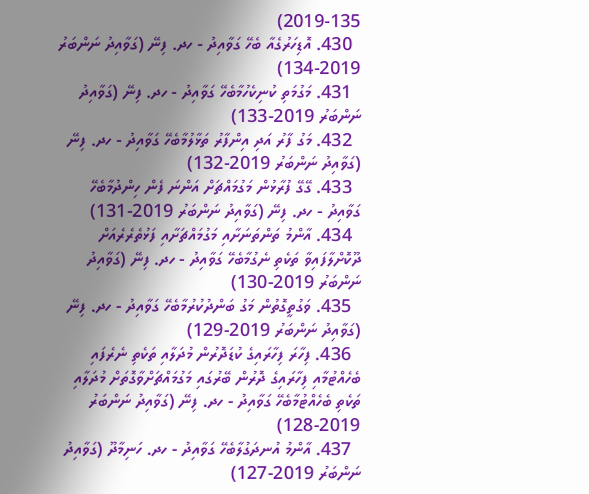2019-135)
  430. އޮޑިހަރުގެއާ ބެހޭ ގަވާއިދު - ހދ. ފިނޭ (ގަވާއިދު ނަންބަރު 2019-134)
  431. މަގުމަތި ކުނިކެހުމާބެހޭ ގަވާއިދު - ހދ. ފިނޭ (ގަވާއިދު ނަންބަރު 2019-133)
  432. މަގު ފާރު އަދި އިންފާރު ތަޅާލުމާބެހޭ ގަވާއިދު - ހދ. ފިނޭ (ގަވާއިދު ނަންބަރު 2019-132)
  433. ގޭގޭ ފުރާޅުން މަގުމައްޗަށް އަންނަ ފެން ހިންދުމާބެހޭ ގަވާއިދު - ހދ. ފިނޭ (ގަވާއިދު ނަންބަރު 2019-131)
  434. އާންމު ތަންތަނަށާއި މަގުމައްޗަށާއި ފަޅުތެރެރެއަށް ދޫކޮށްލާފައިވާ ތަކެތި ނެގުމާބެހޭ ގަވާއިދު - ހދ. ފިނޭ (ގަވާއިދު ނަންބަރު 2019-130)
  435. ވަގުތީގޮތުން މަގު ބަންދުކުރުމާބެހޭ ގަވާއިދު - ހދ. ފިނޭ (ގަވާއިދު ނަންބަރު 2019-129)
  436. ފިހާރަ ފިހާރައިގެ ކުޑަދޮރުން މުދަލާއި ތަކެތި ނެރެފައި ބެހެއްޓުމާއި ފިހާރައިގެ ދޮރުން ބޭރުގައި މަގުމައްޗަށްވާގޮތަށް މުދަލާއި ތަކެތި ބެހެއްޓުމާބެހޭ ގަވާއިދު - ހދ. ފިނޭ (ގަވާއިދު ނަންބަރު 2019-128)
  437. އާންމު އުނދަގުލާބެހޭ ގަވާއިދު - ހދ. ހަނިމާދޫ (ގަވާއިދު ނަންބަރު 2019-127)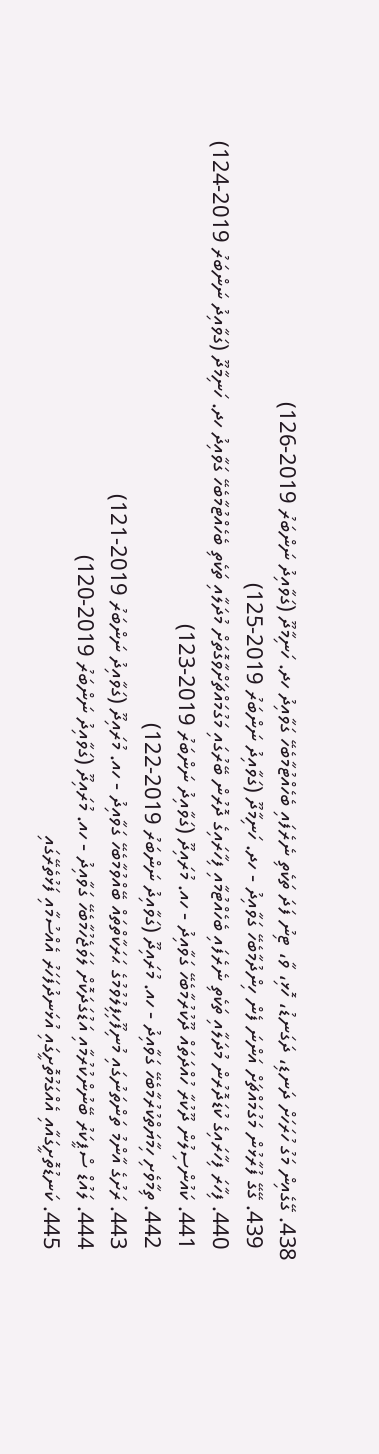438. ގޭގެއިން މަގު ހުރަހަށް ދަނޑި، ދަގަނޑު، ހޮޅި، ވާ، ޓިނު ފަދަ ތަކެތި ނެރެފައި ބެހެއްޓުމާބެހޭ ގަވާއިދު ހދ. ހަނިމާދޫ (ގަވާއިދު ނަންބަރު 2019-126)
  439. ގޭގޭ ފުރާޅުން މަގުމައްޗަށް އަންނަ ފެން ހިންދުމާބެހޭ ގަވާއިދު - ހދ. ހަނިމާދޫ (ގަވާއިދު ނަންބަރު 2019-125)
  440. ފިހާރަ ފިހާރައިގެ ކުޑަދޮރުން މުދަލާއި ތަކެތި ނެރެފައި ބެހެއްޓުމާއި ފިހާރައިގެ ދޮރުން ބޭރުގައި މަގުމައްޗަށްވާގޮތަށް މުދަލާއި ތަކެތި ބެހެއްޓުމާބެހޭ ގަވާއިދު ހދ. ހަނިމާދޫ (ގަވާއިދު ނަންބަރު 2019-124)
  441. ކައުންސިލުން ދޫކުރާ ހުއްދަތައް ދޫކުރުމާބެހޭ ގަވާއިދު - ހއ. މުރައިދޫ (ގަވާއިދު ނަންބަރު 2019-123)
  442. ތިމާވެށި ހިމާޔަތްކުރުމާބެހޭ ގަވާއިދު - ހއ. މުރައިދޫ (ގަވާއިދު ނަންބަރު 2019-122)
  443. ރަށުގެ އާންމު ތަންތަނުގައި މުނިފޫހިފިލުވުމުގެ ޙަރަކާތްތައް ބޭއްވުމާބެހޭ ގަވާއިދު - ހއ. މުރައިދޫ (ގަވާއިދު ނަންބަރު 2019-121)
  444. ލައުޑް ސްޕީކަރު ބޭނުންކުރުމާއި އަޑުގަދަކޮށް ލަވަޖެހުމާބެހޭ ގަވާއިދު - ހއ. މުރައިދޫ (ގަވާއިދު ނަންބަރު 2019-120)
  445. ކަނޑުތޮށީގައާއި އެއްގަމުތޮށީގައި އުޅަނދުފަހަރު އެއްސުމާއި ފަޅުތެރޭގައި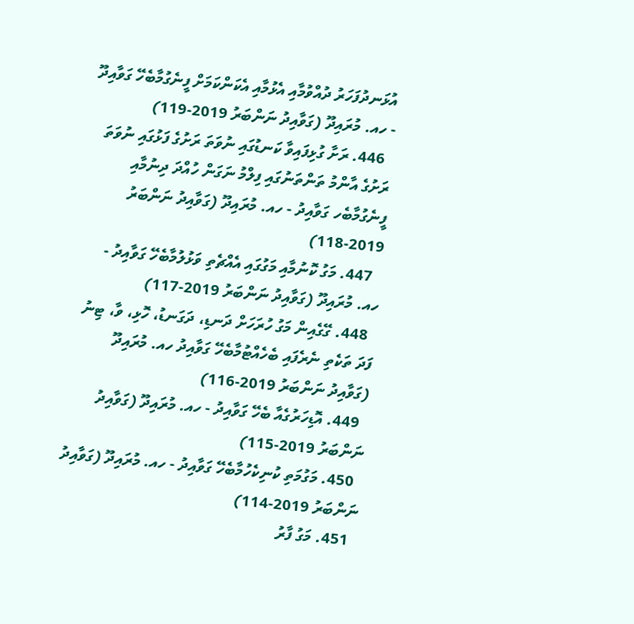އުޅަނދުފަހަރު ދުއްވުމާއި އެޅުމާއި އެކަންކަމަށް ފީނެގުމާބެހޭ ގަވާއިދޫ - ހއ. މުރައިދޫ (ގަވާއިދު ނަންބަރު 2019-119)
  446. ރަށާ ގުޅިފައިވާ ކަނޑުގައި ނުވަތަ ރަށުގެ ފަޅުގައި ނުވަތަ ރަށުގެ އާންމު ތަންތަނުގައި ފިލްމު ނަގަން ހުއްދަ ދިނުމާއި ފީނެގުމާބެހ ގަވާއިދު - ހއ. މުރައިދޫ (ގަވާއިދު ނަންބަރު 2019-118)
  447. މަގު ކޮނުމާއި މަގުގައި އެއްޗެތި ވަޅުލުމާބެހޭ ގަވާއިދު - ހއ. މުރައިދޫ (ގަވާއިދު ނަންބަރު 2019-117)
  448. ގޭގެއިން މަގު ހުރަހަށް ދަނޑި، ދަގަނޑު، ހޮޅި، ވާ، ޓިނު ފަދަ ތަކެތި ނެރެފައި ބެހެއްޓުމާބެހޭ ގަވާއިދު ހއ. މުރައިދޫ (ގަވާއިދު ނަންބަރު 2019-116)
  449. އޮޑިހަރުގެއާ ބެހޭ ގަވާއިދު - ހއ. މުރައިދޫ (ގަވާއިދު ނަންބަރު 2019-115)
  450. މަގުމަތި ކުނިކެހުމާބެހޭ ގަވާއިދު - ހއ. މުރައިދޫ (ގަވާއިދު ނަންބަރު 2019-114)
  451. މަގު ފާރު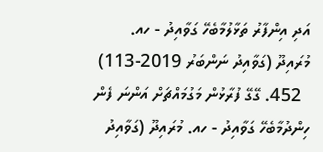އަދި އިންފާރު ތަޅާލުމާބެހޭ ގަވާއިދު - ހއ. މުރައިދޫ (ގަވާއިދު ނަންބަރު 2019-113)
  452. ގޭގޭ ފުރާޅުން މަގުމައްޗަށް އަންނަ ފެން ހިންދުމާބެހޭ ގަވާއިދު - ހއ. މުރައިދޫ (ގަވާއިދު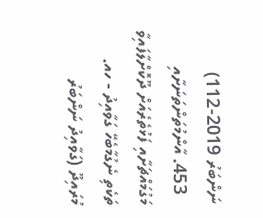ނަންބަރު 2019-112)
  453. އާންމުތަންތަނަށާއި މަގުމައްޗަށާއި ފަޅުތެރެއަށް ދޫކޮށްލާފައިވާ ތަކެތި ނެގުމާބެހޭ ގަވާއިދު - ހއ. މުރައިދޫ (ގަވާއިދު ނަންބަރު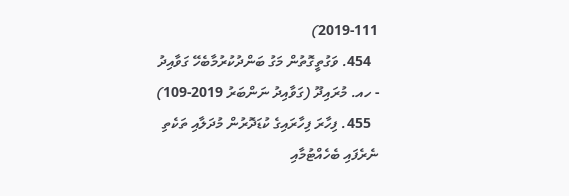2019-111)
  454. ވަގުތީގޮތުން މަގު ބަންދުކުރުމާބެހޭ ގަވާއިދު - ހއ. މުރައިދޫ (ގަވާއިދު ނަންބަރު 2019-109)
  455. ފިހާރަ ފިހާރައިގެ ކުޑަދޮރުން މުދަލާއި ތަކެތި ނެރެފައި ބެހެއްޓުމާއި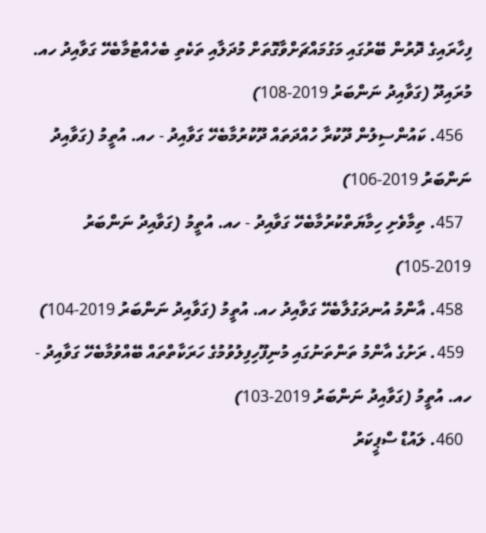ފިހާރައިގެ ދޮރުން ބޭރުގައި މަގުމައްޗަށްވާގޮތަށް މުދަލާއި ތަކެތި ބެހެއްޓުމާބެހޭ ގަވާއިދު ހއ. މުރައިދޫ (ގަވާއިދު ނަންބަރު 2019-108)
  456. ކައުންސިލުން ދޫކުރާ ހުއްދަތައް ދޫކުރުމާބެހޭ ގަވާއިދު - ހއ. އުތީމު (ގަވާއިދު ނަންބަރު 2019-106)
  457. ތިމާވެށި ހިމާޔަތްކުރުމާބެހޭ ގަވާއިދު - ހއ. އުތީމު (ގަވާއިދު ނަންބަރު 2019-105)
  458. އާންމު އުނދަގުލާބެހޭ ގަވާއިދު ހއ. އުތީމު (ގަވާއިދު ނަންބަރު 2019-104)
  459. ރަށުގެ އާންމު ތަންތަނުގައި މުނިފޫހިފިލުވުމުގެ ހަރަކާތްތައް ބޭއްވުމާބެހޭ ގަވާއިދު - ހއ. އުތީމު (ގަވާއިދު ނަންބަރު 2019-103)
  460. ލައުޑް ސްޕީކަރު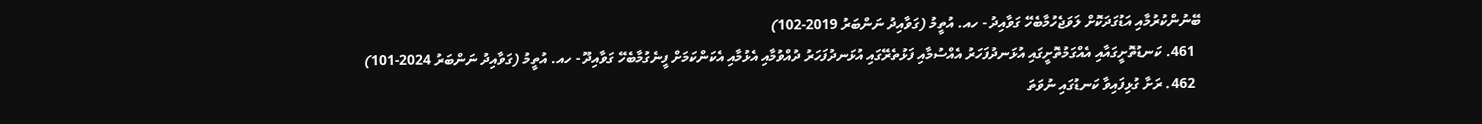ބޭނުންކުރުމާއި އަޑުގަދަކޮށް ލަވަޖެހުމާބެހޭ ގަވާއިދު - ހއ. އުތީމު (ގަވާއިދު ނަންބަރު 2019-102)
  461. ކަނޑުތޮށީގައާއި އެއްގަމުތޮށީގައި އުޅަނދުފަހަރު އެއްސުމާއި ފަޅުތެރޭގައި އުޅަނދުފަހަރު ދުއްވުމާއި އެޅުމާއި އެކަންކަމަށް ފީނެގުމާބެހޭ ގަވާއިދޫ - ހއ. އުތީމު (ގަވާއިދު ނަންބަރު 2024-101)
  462. ރަށާ ގުޅިފައިވާ ކަނޑުގައި ނުވަތަ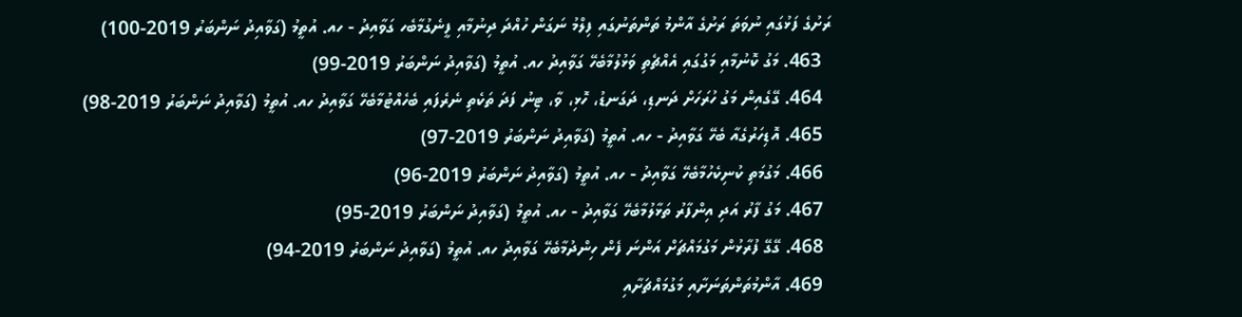ރަށުގެ ފަޅުގައި ނުވަތަ ރަށުގެ އާންމު ތަންތަނުގައި ފިލްމު ނަގަން ހުއްދަ ދިނުމާއި ފީނެގުމާބެހ ގަވާއިދު - ހއ. އުތީމު (ގަވާއިދު ނަންބަރު 2019-100)
  463. މަގު ކޮނުމާއި މަގުގައި އެއްޗެތި ވަޅުލުމާބެހޭ ގަވާއިދު ހއ. އުތީމު (ގަވާއިދު ނަންބަރު 2019-99)
  464. ގޭގެއިން މަގު ހުރަހަށް ދަނޑި، ދަގަނޑު، ހޮޅި، ވާ، ޓިނު ފަދަ ތަކެތި ނެރެފައި ބެހެއްޓުމާބެހޭ ގަވާއިދު ހއ. އުތީމު (ގަވާއިދު ނަންބަރު 2019-98)
  465. އޮޑިހަރުގެއާ ބެހޭ ގަވާއިދު - ހއ. އުތީމު (ގަވާއިދު ނަންބަރު 2019-97)
  466. މަގުމަތި ކުނިކެހުމާބެހޭ ގަވާއިދު - ހއ. އުތީމު (ގަވާއިދު ނަންބަރު 2019-96)
  467. މަގު ފާރު އަދި އިންފާރު ތަޅާލުމާބެހޭ ގަވާއިދު - ހއ. އުތީމު (ގަވާއިދު ނަންބަރު 2019-95)
  468. ގޭގޭ ފުރާޅުން މަގުމައްޗަށް އަންނަ ފެން ހިންދުމާބެހޭ ގަވާއިދު ހއ. އުތީމު (ގަވާއިދު ނަންބަރު 2019-94)
  469. އާންމުތަންތަނަށާއި މަގުމައްޗަށާއި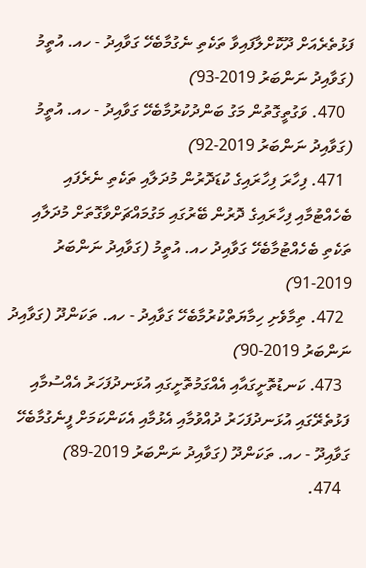ފަޅުތެރެއަށް ދޫކޮށްލާފައިވާ ތަކެތި ނެގުމާބެހޭ ގަވާއިދު - ހއ. އުތީމު (ގަވާއިދު ނަންބަރު 2019-93)
  470. ވަގުތީގޮތުން މަގު ބަންދުކުރުމާބެހޭ ގަވާއިދު - ހއ. އުތީމު (ގަވާއިދު ނަންބަރު 2019-92)
  471. ފިހާރަ ފިހާރައިގެ ކުޑަދޮރުން މުދަލާއި ތަކެތި ނެރެފައި ބެހެއްޓުމާއި ފިހާރައިގެ ދޮރުން ބޭރުގައި މަގުމައްޗަށްވާގޮތަށް މުދަލާއި ތަކެތި ބެހެއްޓުމާބެހޭ ގަވާއިދު ހއ. އުތީމު (ގަވާއިދު ނަންބަރު 2019-91)
  472. ތިމާވެށި ހިމާޔަތްކުރުމާބެހޭ ގަވާއިދު - ހއ. ތަކަންދޫ (ގަވާއިދު ނަންބަރު 2019-90)
  473. ކަނޑުތޮށީގައާއި އެއްގަމުތޮށީގައި އުޅަނދުފަހަރު އެއްސުމާއި ފަޅުތެރޭގައި އުޅަނދުފަހަރު ދުއްވުމާއި އެޅުމާއި އެކަންކަމަށް ފީނެގުމާބެހޭ ގަވާއިދޫ - ހއ. ތަކަންދޫ (ގަވާއިދު ނަންބަރު 2019-89)
  474.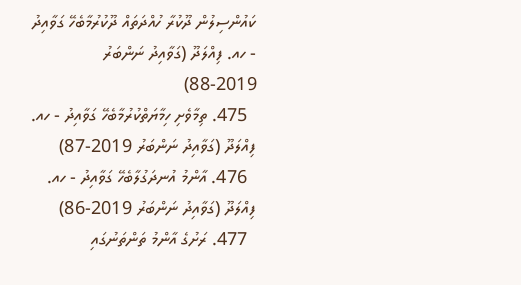ކައުންސިލުން ދޫކުރާ ހުއްދަތައް ދޫކުރުމާބެހޭ ގަވާއިދު - ހއ. ފިއްލަދޫ (ގަވާއިދު ނަންބަރު 2019-88)
  475. ތިމާވެށި ހިމާޔަތްކުރުމާބެހޭ ގަވާއިދު - ހއ. ފިއްލަދޫ (ގަވާއިދު ނަންބަރު 2019-87)
  476. އާންމު އުނދަގުލާބެހޭ ގަވާއިދު - ހއ. ފިއްލަދޫ (ގަވާއިދު ނަންބަރު 2019-86)
  477. ރަށުގެ އާންމު ތަންތަނުގައި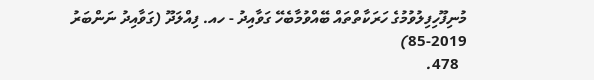މުނިފޫހިފިލުވުމުގެ ހަރަކާތްތައް ބޭއްވުމާބެހޭ ގަވާއިދު - ހއ. ފިއްލަދޫ (ގަވާއިދު ނަންބަރު 2019-85)
  478.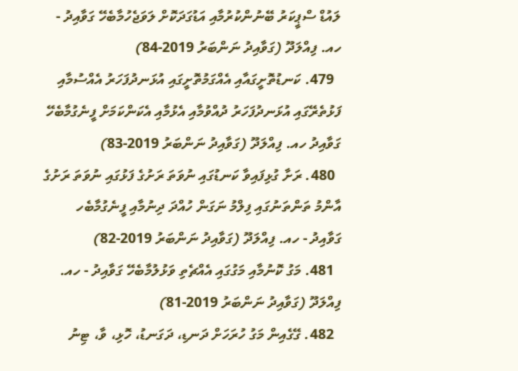ލައުޑް ސްޕީކަރު ބޭނުންކުރުމާއި އަޑުގަދަކޮށް ލަވަޖެހުމާބެހޭ ގަވާއިދު - ހއ. ފިއްލަދޫ (ގަވާއިދު ނަންބަރު 2019-84)
  479. ކަނޑުތޮށީގައާއި އެއްގަމުތޮށީގައި އުޅަނދުފަހަރު އެއްސުމާއި ފަޅުތެރޭގައި އުޅަނދުފަހަރު ދުއްވުމާއި އެޅުމާއި އެކަންކަމަށް ފީނެގުމާބެހޭ ގަވާއިދު ހއ. ފިއްލަދޫ (ގަވާއިދު ނަންބަރު 2019-83)
  480. ރަށާ ގުޅިފައިވާ ކަނޑުގައި ނުވަތަ ރަށުގެ ފަޅުގައި ނުވަތަ ރަށުގެ އާންމު ތަންތަނުގައި ފިލްމު ނަގަން ހުއްދަ ދިނުމާއި ފީނެގުމާބެހ ގަވާއިދު - ހއ. ފިއްލަދޫ (ގަވާއިދު ނަންބަރު 2019-82)
  481. މަގު ކޮނުމާއި މަގުގައި އެއްޗެތި ވަޅުލުމާބެހޭ ގަވާއިދު - ހއ. ފިއްލަދޫ (ގަވާއިދު ނަންބަރު 2019-81)
  482. ގޭގެއިން މަގު ހުރަހަށް ދަނޑި، ދަގަނޑު، ހޮޅި، ވާ، ޓިނު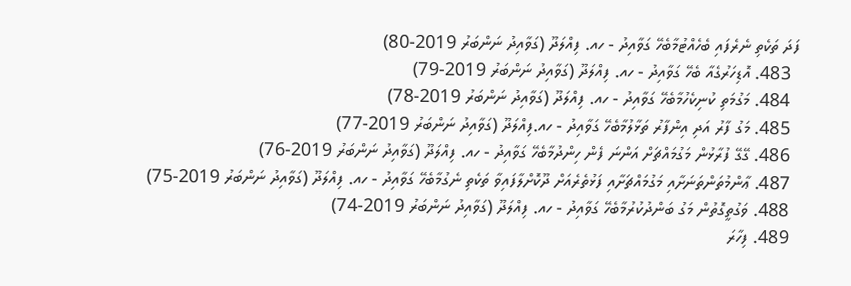ފަދަ ތަކެތި ނެރެފައި ބެހެއްޓުމާބެހޭ ގަވާއިދު - ހއ. ފިއްލަދޫ (ގަވާއިދު ނަންބަރު 2019-80)
  483. އޮޑިހަރުގެއާ ބެހޭ ގަވާއިދު - ހއ. ފިއްލަދޫ (ގަވާއިދު ނަންބަރު 2019-79)
  484. މަގުމަތި ކުނިކެހުމާބެހޭ ގަވާއިދު - ހއ. ފިއްލަދޫ (ގަވާއިދު ނަންބަރު 2019-78)
  485. މަގު ފާރު އަދި އިންފާރު ތަޅާލުމާބެހޭ ގަވާއިދު - ހއ.ފިއްލަދޫ (ގަވާއިދު ނަންބަރު 2019-77)
  486. ގޭގޭ ފުރާޅުން މަގުމައްޗަށް އަންނަ ފެން ހިންދުމާބެހޭ ގަވާއިދު - ހއ. ފިއްލަދޫ (ގަވާއިދު ނަންބަރު 2019-76)
  487. ޢާންމުތަންތަނަށާއި މަގުމައްޗަށާއި ފަޅުތެރެއަށް ދޫކޮށްލާފައިވާ ތަކެތި ނެގުމާބެހޭ ގަވާއިދު - ހއ. ފިއްލަދޫ (ގަވާއިދު ނަންބަރު 2019-75)
  488. ވަގުތީގޮތުން މަގު ބަންދުކުރުމާބެހޭ ގަވާއިދު - ހއ. ފިއްލަދޫ (ގަވާއިދު ނަންބަރު 2019-74)
  489. ފިހާރަ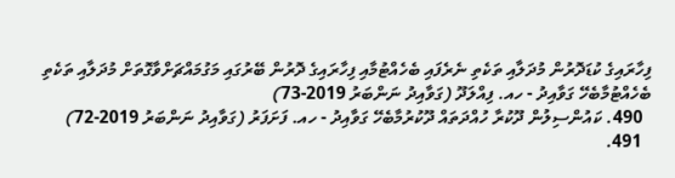ފިހާރައިގެ ކުޑަދޮރުން މުދަލާއި ތަކެތި ނެރެފައި ބެހެއްޓުމާއި ފިހާރައިގެ ދޮރުން ބޭރުގައި މަގުމައްޗަށްވާގޮތަށް މުދަލާއި ތަކެތި ބެހެއްޓުމާބެހޭ ގަވާއިދު - ހއ. ފިއްލަދޫ (ގަވާއިދު ނަންބަރު 2019-73)
  490. ކައުންސިލުން ދޫކުރާ ހުއްދަތައް ދޫކުރުމާބެހޭ ގަވާއިދު - ހއ. ފަށަފަރު (ގަވާއިދު ނަންބަރު 2019-72)
  491.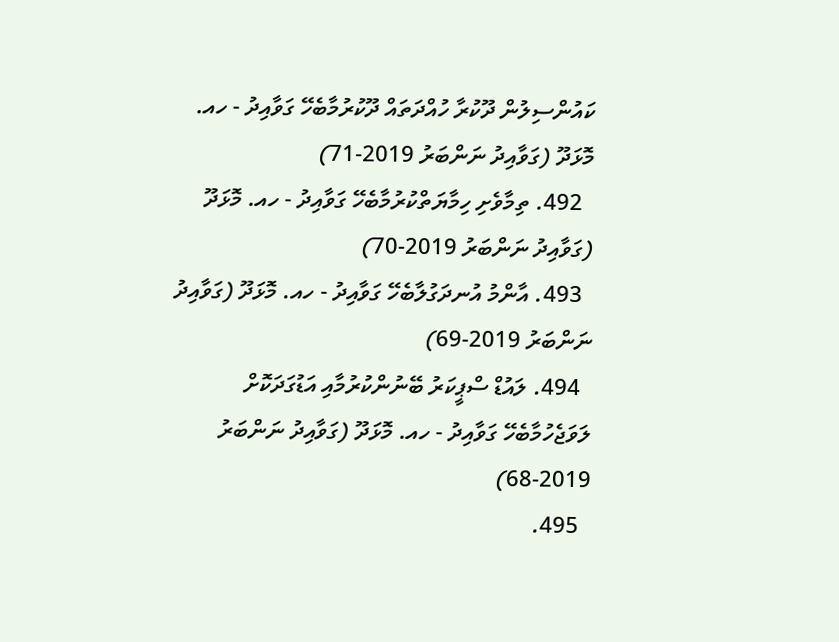ކައުންސިލުން ދޫކުރާ ހުއްދަތައް ދޫކުރުމާބެހޭ ގަވާއިދު - ހއ. މޮޅަދޫ (ގަވާއިދު ނަންބަރު 2019-71)
  492. ތިމާވެށި ހިމާޔަތްކުރުމާބެހޭ ގަވާއިދު - ހއ. މޮޅަދޫ (ގަވާއިދު ނަންބަރު 2019-70)
  493. އާންމު އުނދަގުލާބެހޭ ގަވާއިދު - ހއ. މޮޅަދޫ (ގަވާއިދު ނަންބަރު 2019-69)
  494. ލައުޑް ސްޕީކަރު ބޭނުންކުރުމާއި އަޑުގަދަކޮށް ލަވަޖެހުމާބެހޭ ގަވާއިދު - ހއ. މޮޅަދޫ (ގަވާއިދު ނަންބަރު 2019-68)
  495.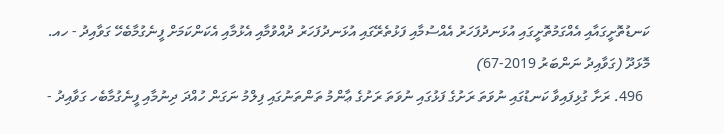ކަނޑުތޮށީގައާއި އެއްގަމުތޮށީގައި އުޅަނދުފަހަރު އެއްސުމާއި ފަޅުތެރޭގައި އުޅަނދުފަހަރު ދުއްވުމާއި އެޅުމާއި އެކަންކަމަށް ފީނެގުމާބެހޭ ގަވާއިދު - ހއ. މޮޅަދޫ (ގަވާއިދު ނަންބަރު 2019-67)
  496. ރަށާ ގުޅިފައިވާ ކަނޑުގައި ނުވަތަ ރަށުގެ ފަޅުގައި ނުވަތަ ރަށުގެ ޢާންމު ތަންތަނުގައި ފިލްމު ނަގަން ހުއްދަ ދިނުމާއި ފީނެގުމާބެހ ގަވާއިދު -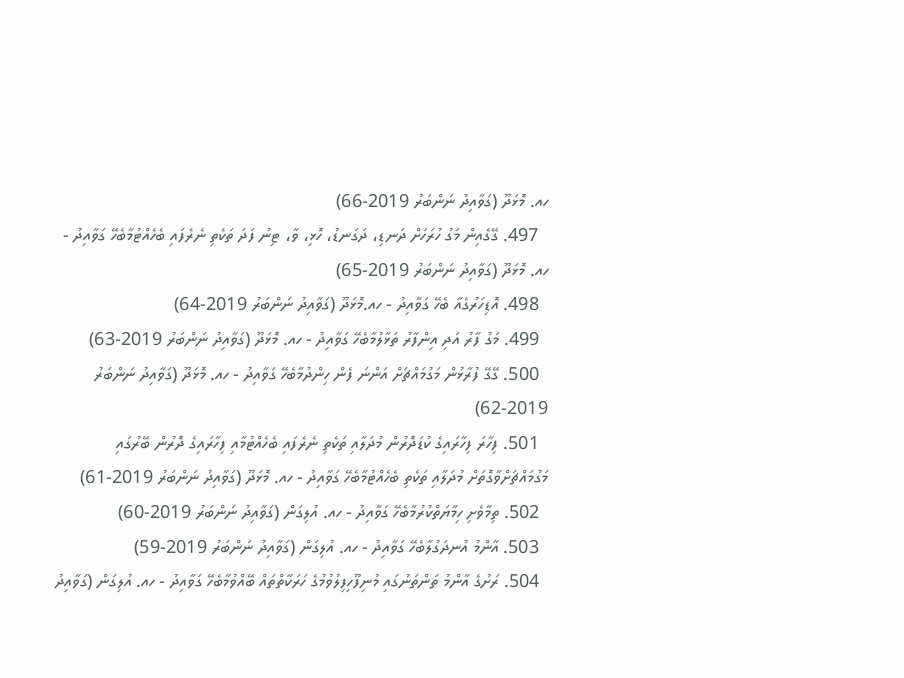ހއ. މޮޅަދޫ (ގަވާއިދު ނަންބަރު 2019-66)
  497. ގޭގެއިން މަގު ހުރަހަށް ދަނޑި، ދަގަނޑު، ހޮޅި، ވާ، ޓިނު ފަދަ ތަކެތި ނެރެފައި ބެހެއްޓުމާބެހޭ ގަވާއިދު - ހއ. މޮޅަދޫ (ގަވާއިދު ނަންބަރު 2019-65)
  498. އޮޑިހަރުގެއާ ބެހޭ ގަވާއިދު - ހއ.މޮޅަދޫ (ގަވާއިދު ނަންބަރު 2019-64)
  499. މަގު ފާރު އަދި އިންފާރު ތަޅާލުމާބެހޭ ގަވާއިދު - ހއ. މޮޅަދޫ (ގަވާއިދު ނަންބަރު 2019-63)
  500. ގޭގޭ ފުރާޅުން މަގުމައްޗަށް އަންނަ ފެން ހިންދުމާބެހޭ ގަވާއިދު - ހއ. މޮޅަދޫ (ގަވާއިދު ނަންބަރު 2019-62)
  501. ފިހާރަ ފިހާރައިގެ ކުޑަދޮރުން މުދަލާއި ތަކެތި ނެރެފައި ބެހެއްޓުމާއި ފިހާރައިގެ ދޮރުން ބޭރުގައި މަގުމައްޗަށްވާގޮތަށް މުދަލާއި ތަކެތި ބެހެއްޓުމާބެހޭ ގަވާއިދު - ހއ. މޮޅަދޫ (ގަވާއިދު ނަންބަރު 2019-61)
  502. ތިމާވެށި ހިމާޔަތްކުރުމާބެހޭ ގަވާއިދު - ހއ. އުލިގަން (ގަވާއިދު ނަންބަރު 2019-60)
  503. އާންމު އުނދަގުލާބެހޭ ގަވާއިދު - ހއ. އުލިގަން (ގަވާއިދު ނަންބަރު 2019-59)
  504. ރަށުގެ އާންމު ތަންތަނުގައި މުނިފޫހިފިލުވުމުގެ ހަރަކާތްތައް ބޭއްވުމާބެހޭ ގަވާއިދު - ހއ. އުލިގަން (ގަވާއިދު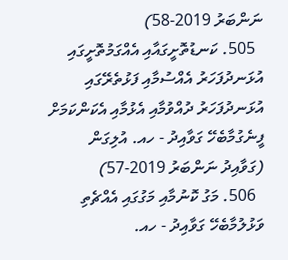ނަންބަރު 2019-58)
  505. ކަނޑުތޮށީގައާއި އެއްގަމުތޮށީގައި އުޅަނދުފަހަރު އެއްސުމާއި ފަޅުތެރޭގައި އުޅަނދުފަހަރު ދުއްވުމާއި އެޅުމާއި އެކަންކަމަށް ފީނެގުމާބެހޭ ގަވާއިދު - ހއ. އުލިގަން (ގަވާއިދު ނަންބަރު 2019-57)
  506. މަގު ކޮނުމާއި މަގުގައި އެއްޗެތި ވަޅުލުމާބެހޭ ގަވާއިދު - ހއ.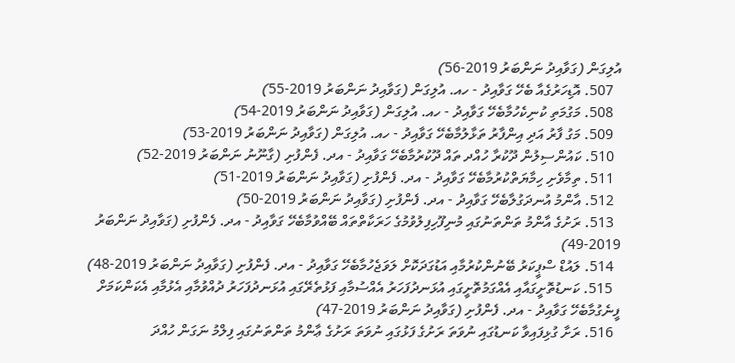އުލިގަން (ގަވާއިދު ނަންބަރު 2019-56)
  507. އޮޑިހަރުގެއާ ބެހޭ ގަވާއިދު - ހއ. އުލިގަން (ގަވާއިދު ނަންބަރު 2019-55)
  508. މަގުމަތި ކުނިކެހުމާބެހޭ ގަވާއިދު - ހއ. އުލިގަން (ގަވާއިދު ނަންބަރު 2019-54)
  509. މަގު ފާރު އަދި އިންފާރު ތަޅާލުމާބެހޭ ގަވާއިދު - ހއ. އުލިގަން (ގަވާއިދު ނަންބަރު 2019-53)
  510. ކައުންސިލުން ދޫކުރާ ހުއްދ ތައް ދޫކުރުމާބެހޭ ގަވާއިދު - އދ. ފެންފުށި (ގާނޫނު ނަންބަރު 2019-52)
  511. ތިމާވެށި ހިމާޔަތްކުރުމާބެހޭ ގަވާއިދު - އދ. ފެންފުށި (ގަވާއިދު ނަންބަރު 2019-51)
  512. އާންމު އުނދަގުލާބެހޭ ގަވާއިދު - އދ. ފެންފުށި (ގަވާއިދު ނަންބަރު 2019-50)
  513. ރަށުގެ އާންމު ތަންތަނުގައި މުނިފޫހިފިލުވުމުގެ ހަރަކާތްތައް ބޭއްވުމާބެހޭ ގަވާއިދު - އދ. ފެންފުށި (ގަވާއިދު ނަންބަރު 2019-49)
  514. ލައުޑް ސްޕީކަރު ބޭނުންކުރުމާއި އަޑުގަދަކޮށް ލަވަޖެހުމާބެހޭ ގަވާއިދު - އދ. ފެންފުށި (ގަވާއިދު ނަންބަރު 2019-48)
  515. ކަނޑުތޮށީގައާއި އެއްގަމުތޮށީގައި އުޅަނދުފަހަރު އެއްސުމާއި ފަޅުތެރޭގައި އުޅަނދުފަހަރު ދުއްވުމާއި އެޅުމާއި އެކަންކަމަށް ފީނެގުމާބެހޭ ގަވާއިދު - އދ. ފެންފުށި (ގަވާއިދު ނަންބަރު 2019-47)
  516. ރަށާ ގުޅިފައިވާ ކަނޑުގައި ނުވަތަ ރަށުގެ ފަޅުގައި ނުވަތަ ރަށުގެ ޢާންމު ތަންތަނުގައި ފިލްމު ނަގަން ހުއްދަ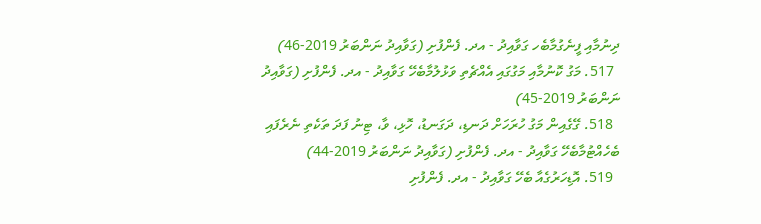ދިނުމާއި ފީނެގުމާބެހ ގަވާއިދު - އދ. ފެންފުށި (ގަވާއިދު ނަންބަރު 2019-46)
  517. މަގު ކޮނުމާއި މަގުގައި އެއްޗެތި ވަޅުލުމާބެހޭ ގަވާއިދު - އދ. ފެންފުށި (ގަވާއިދު ނަންބަރު 2019-45)
  518. ގޭގެއިން މަގު ހުރަހަށް ދަނޑި، ދަގަނޑު، ހޮޅި، ވާ، ޓިނު ފަދަ ތަކެތި ނެރެފައި ބެހެއްޓުމާބެހޭ ގަވާއިދު - އދ. ފެންފުށި (ގަވާއިދު ނަންބަރު 2019-44)
  519. އޮޑިހަރުގެއާ ބެހޭ ގަވާއިދު - އދ. ފެންފުށި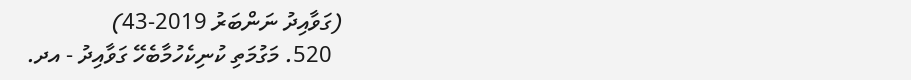(ގަވާއިދު ނަންބަރު 2019-43)
  520. މަގުމަތި ކުނިކެހުމާބެހޭ ގަވާއިދު - އދ.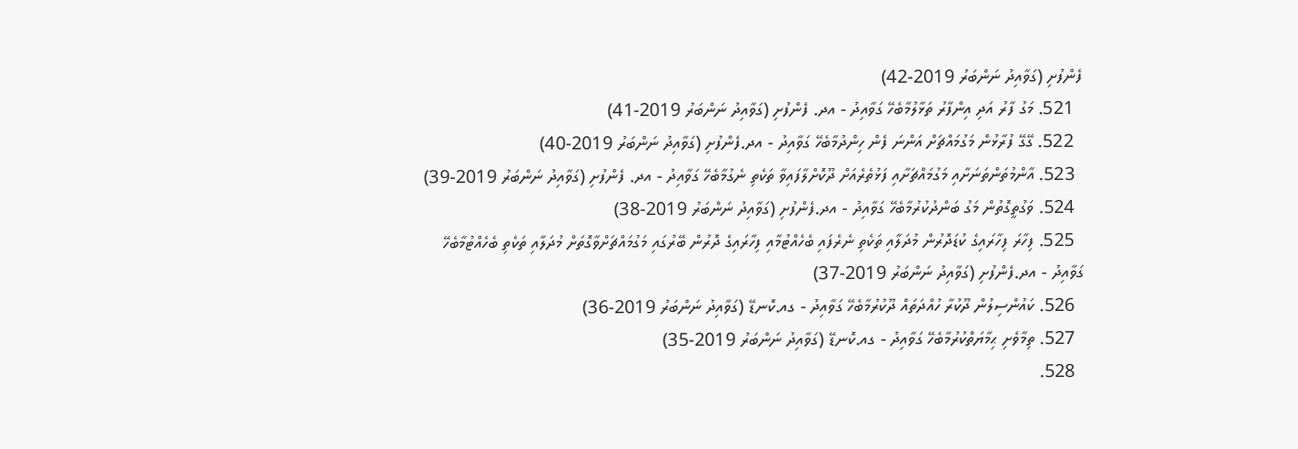ފެންފުށި (ގަވާއިދު ނަންބަރު 2019-42)
  521. މަގު ފާރު އަދި އިންފާރު ތަޅާލުމާބެހޭ ގަވާއިދު - އދ. ފެންފުށި (ގަވާއިދު ނަންބަރު 2019-41)
  522. ގޭގޭ ފުރާޅުން މަގުމައްޗަށް އަންނަ ފެން ހިންދުމާބެހޭ ގަވާއިދު - އދ.ފެންފުށި (ގަވާއިދު ނަންބަރު 2019-40)
  523. އާންމުތަންތަނަށާއި މަގުމައްޗަށާއި ފަޅުތެރެއަށް ދޫކޮށްލާފައިވާ ތަކެތި ނެގުމާބެހޭ ގަވާއިދު - އދ. ފެންފުށި (ގަވާއިދު ނަންބަރު 2019-39)
  524. ވަގުތީގޮތުން މަގު ބަންދުކުރުމާބެހޭ ގަވާއިދު - އދ.ފެންފުށި (ގަވާއިދު ނަންބަރު 2019-38)
  525. ފިހާރަ ފިހާރައިގެ ކުޑަދޮރުން މުދަލާއި ތަކެތި ނެރެފައި ބެހެއްޓުމާއި ފިހާރައިގެ ދޮރުން ބޭރުގައި މަގުމައްޗަށްވާގޮތަށް މުދަލާއި ތަކެތި ބެހެއްޓުމާބެހޭ ގަވާއިދު - އދ.ފެންފުށި (ގަވާއިދު ނަންބަރު 2019-37)
  526. ކައުންސިލުން ދޫކުރާ ހުއްދަތައް ދޫކުރުމާބެހޭ ގަވާއިދު - ގއ.ކޮނޑޭ (ގަވާއިދު ނަންބަރު 2019-36)
  527. ތިމާވެށި ޙިމާޔަތްކުރުމާބެހޭ ގަވާއިދު - ގއ.ކޮނޑޭ (ގަވާއިދު ނަންބަރު 2019-35)
  528.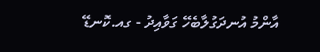އާންމު އުނދަގުލާބެހޭ ގަވާއިދު - ގއ.ކޮނޑޭ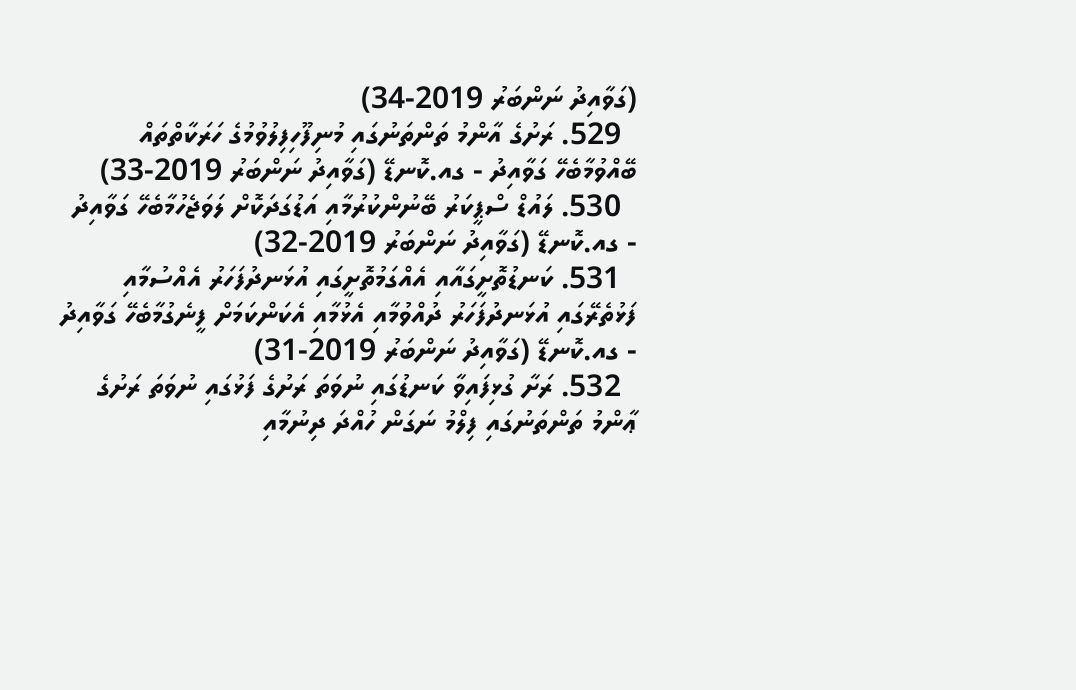(ގަވާއިދު ނަންބަރު 2019-34)
  529. ރަށުގެ އާންމު ތަންތަނުގައި މުނިފޫހިފިލުވުމުގެ ހަރަކާތްތައް ބޭއްވުމާބެހޭ ގަވާއިދު - ގއ.ކޮނޑޭ (ގަވާއިދު ނަންބަރު 2019-33)
  530. ލައުޑް ސްޕީކަރު ބޭނުންކުރުމާއި އަޑުގަދަކޮށް ލަވަޖެހުމާބެހޭ ގަވާއިދު - ގއ.ކޮނޑޭ (ގަވާއިދު ނަންބަރު 2019-32)
  531. ކަނޑުތޮށީގައާއި އެއްގަމުތޮށީގައި އުޅަނދުފަހަރު އެއްސުމާއި ފަޅުތެރޭގައި އުޅަނދުފަހަރު ދުއްވުމާއި އެޅުމާއި އެކަންކަމަށް ފީނެގުމާބެހޭ ގަވާއިދު - ގއ.ކޮނޑޭ (ގަވާއިދު ނަންބަރު 2019-31)
  532. ރަށާ ގުޅިފައިވާ ކަނޑުގައި ނުވަތަ ރަށުގެ ފަޅުގައި ނުވަތަ ރަށުގެ ޢާންމު ތަންތަނުގައި ފިލްމު ނަގަން ހުއްދަ ދިނުމާއި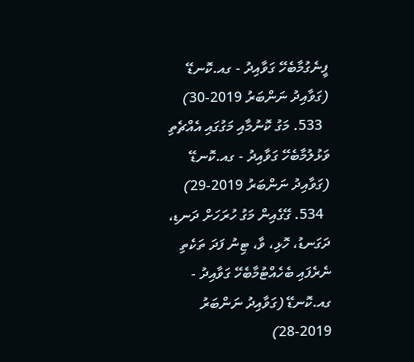ފީނެގުމާބެހޭ ގަވާއިދު - ގއ.ކޮނޑޭ (ގަވާއިދު ނަންބަރު 2019-30)
  533. މަގު ކޮނުމާއި މަގުގައި އެއްޗެތި ވަޅުލުމާބެހޭ ގަވާއިދު - ގއ.ކޮނޑޭ (ގަވާއިދު ނަންބަރު 2019-29)
  534. ގޭގެއިން މަގު ހުރަހަށް ދަނޑި، ދަގަނޑު، ހޮޅި، ވާ، ޓިނު ފަދަ ތަކެތި ނެރެފައި ބެހެއްޓުމާބެހޭ ގަވާއިދު - ގއ.ކޮނޑޭ (ގަވާއިދު ނަންބަރު 2019-28)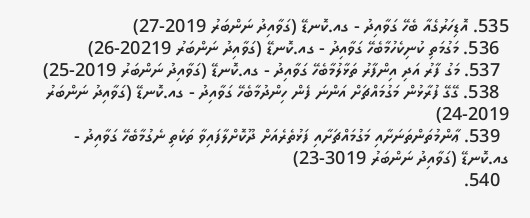535. އޮޑިހަރުގެއާ ބެހޭ ގަވާއިދު - ގއ.ކޮނޑޭ (ގަވާއިދު ނަންބަރު 2019-27)
  536. މަގުމަތި ކުނިކެހުމާބެހޭ ގަވާއިދު - ގއ.ކޮނޑޭ (ގަވާއިދު ނަންބަރު 20219-26)
  537. މަގު ފާރު އަދި އިންފާރު ތަޅާލުމާބެހޭ ގަވާއިދު - ގއ.ކޮނޑޭ (ގަވާއިދު ނަންބަރު 2019-25)
  538. ގޭގޭ ފުރާޅުން މަގުމައްޗަށް އަންނަ ފެން ހިންދުމާބެހޭ ގަވާއިދު - ގއ.ކޮނޑޭ (ގަވާއިދު ނަންބަރު 2019-24)
  539. ޢާންމުތަންތަނަށާއި މަގުމައްޗަށާއި ފަޅުތެރެއަށް ދޫކޮށްލާފައިވާ ތަކެތި ނެގުމާބެހޭ ގަވާއިދު - ގއ.ކޮނޑޭ (ގަވާއިދު ނަންބަރު 3019-23)
  540.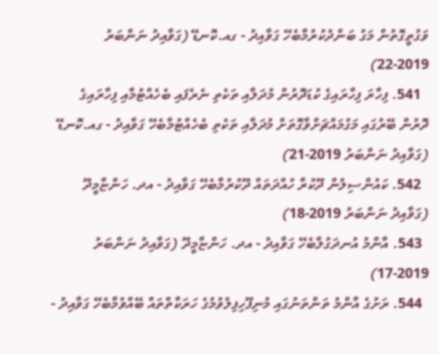ވަގުތީގޮތުން މަގު ބަންދުކުރުމާބެހޭ ގަވާއިދު - ގއ.ކޮނޑޭ (ގަވާއިދު ނަންބަރު 2019-22)
  541. ފިހާރަ ފިހާރައިގެ ކުޑަދޮރުން މުދަލާއި ތަކެތި ނެރެފައި ބެހެއްޓުމާއި ފިހާރައިގެ ދޮރުން ބޭރުގައި މަގުމައްޗަށްވާގޮތަށް މުދަލާއި ތަކެތި ބެހެއްޓުމާބެހޭ ގަވާއިދު - ގއ.ކޮނޑޭ (ގަވާއިދު ނަންބަރު 2019-21)
  542. ކައުންސިލުން ދޫކުރާ ހުއްދަތައް ދޫކުރުމާބެހޭ ގަވާއިދު - އދ. ހަންޏާމީދޫ (ގަވާއިދު ނަންބަރު 2019-18)
  543. އާންމު އުނދަގުލާބެހޭ ގަވާއިދު - އދ. ހަންޏާމީދޫ (ގަވާއިދު ނަންބަރު 2019-17)
  544. ރަށުގެ އާންމު ތަންތަނުގައި މުނިފޫހިފިލުވުމުގެ ހަރަކާތްތައް ބޭއްވުމާބެހޭ ގަވާއިދު -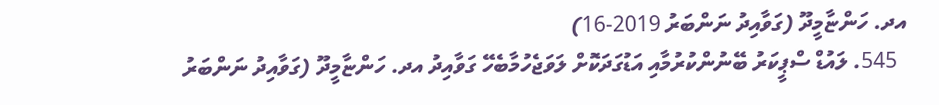އދ. ހަންޏާމީދޫ (ގަވާއިދު ނަންބަރު 2019-16)
  545. ލައުޑް ސްޕީކަރު ބޭނުންކުރުމާއި އަޑުގަދަކޮށް ލަވަޖެހުމާބެހޭ ގަވާއިދު އދ. ހަންޏާމީދޫ (ގަވާއިދު ނަންބަރު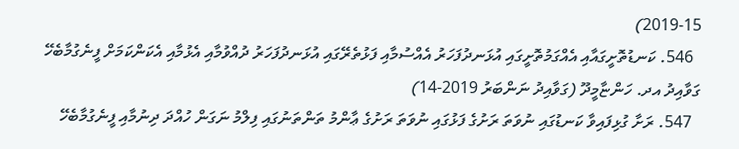2019-15)
  546. ކަނޑުތޮށީގައާއި އެއްގަމުތޮށީގައި އުޅަނދުފަހަރު އެއްސުމާއި ފަޅުތެރޭގައި އުޅަނދުފަހަރު ދުއްވުމާއި އެޅުމާއި އެކަންކަމަށް ފީނެގުމާބެހޭ ގަވާއިދު އދ. ހަންޏާމީދޫ (ގަވާއިދު ނަންބަރު 2019-14)
  547. ރަށާ ގުޅިފައިވާ ކަނޑުގައި ނުވަތަ ރަށުގެ ފަޅުގައި ނުވަތަ ރަށުގެ ޢާންމު ތަންތަނުގައި ފިލްމު ނަގަން ހުއްދަ ދިނުމާއި ފީނެގުމާބެހޭ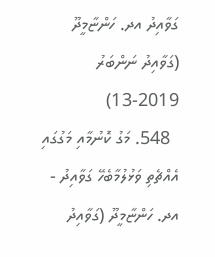ގަވާއިދު އދ. ހަންޏާމީދޫ (ގަވާއިދު ނަންބަރު 2019-13)
  548. މަގު ކޮނުމާއި މަގުގައި އެއްޗެތި ވަޅުލުމާބެހޭ ގަވާއިދު - އދ. ހަންޏާމީދޫ (ގަވާއިދު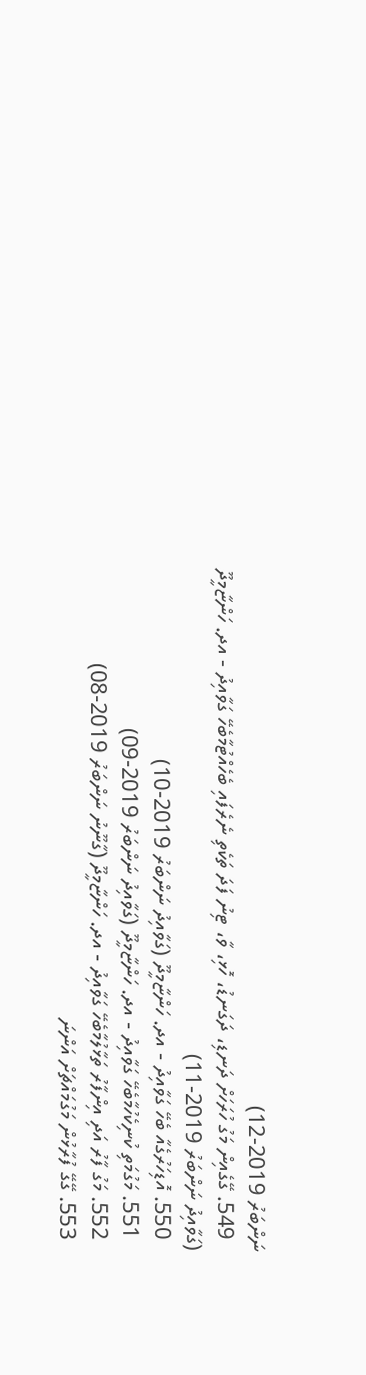ނަންބަރު 2019-12)
  549. ގޭގެއިން މަގު ހުރަހަށް ދަނޑި، ދަގަނޑު، ހޮޅި، ވާ، ޓިނު ފަދަ ތަކެތި ނެރެފައި ބެހެއްޓުމާބެހޭ ގަވާއިދު - އދ. ހަންޏާމީދޫ (ގަވާއިދު ނަންބަރު 2019-11)
  550. އޮޑިހަރުގެއާ ބެހޭ ގަވާއިދު - އދ. ހަންޏާމީދޫ (ގަވާއިދު ނަންބަރު 2019-10)
  551. މަގުމަތި ކުނިކެހުމާބެހޭ ގަވާއިދު - އދ. ހަންޏާމީދޫ (ގަވާއިދު ނަންބަރު 2019-09)
  552. މަގު ފާރު އަދި އިންފާރު ތަޅާލުމާބެހޭ ގަވާއިދު - އދ. ހަންޏާމީދޫ (ގާނޫނު ނަންބަރު 2019-08)
  553. ގޭގޭ ފުރާޅުން މަގުމައްޗަށް އަންނަ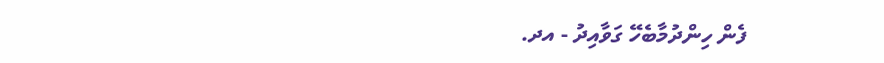ފެން ހިންދުމާބެހޭ ގަވާއިދު - އދ.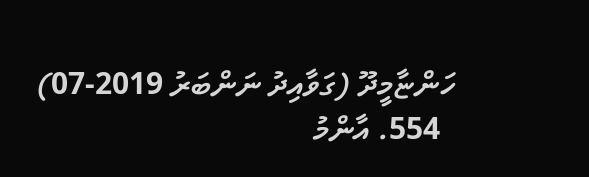ހަންޏާމީދޫ (ގަވާއިދު ނަންބަރު 2019-07)
  554. އާންމު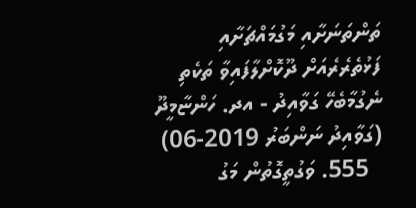ތަންތަނަށާއި މަގުމައްޗަށާއި ފަޅުތެރެރެއަށް ދޫކޮށްލާފައިވާ ތަކެތި ނެގުމާބެހޭ ގަވާއިދު - އދ. ހަންޏާމީދޫ (ގަވާއިދު ނަންބަރު 2019-06)
  555. ވަގުތީގޮތުން މަގު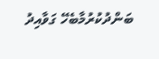ބަންދުކުރުމާބެހޭ ގަވާއިދު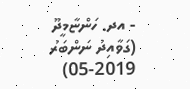- އދ. ހަންޏާމީދޫ (ގަވާއިދު ނަންބަރު 2019-05)